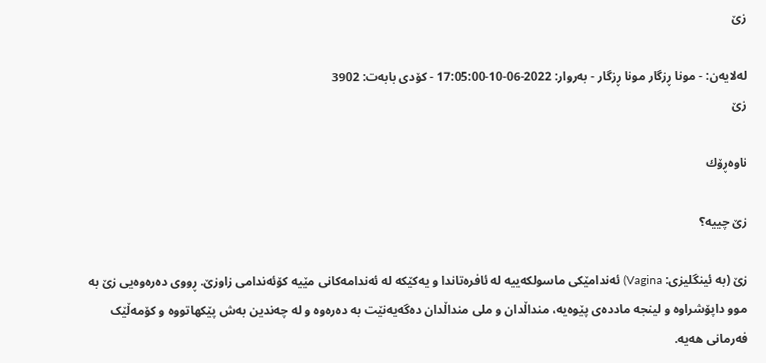زێ

له‌لایه‌ن: - مونا ڕزگار مونا ڕزگار - به‌روار: 2022-06-10-17:05:00 - کۆدی بابەت: 3902
زێ

ناوه‌ڕۆك

زێ چییە؟

زێ (بە ئینگلیزی: Vagina) ئەندامێکی ماسولکەییە لە ئافرەتاندا و یەکێکە لە ئەندامەکانی مێیە کۆئەندامی زاوزێ. ڕووی دەرەوەیی زێ بە موو داپۆشراوە و لینجە ماددەی پێوەیە، منداڵدان و ملی منداڵدان دەگەیەنێت بە دەرەوە و لە چەندین بەش پێکهاتووە و کۆمەڵێک فەرمانی هەیە.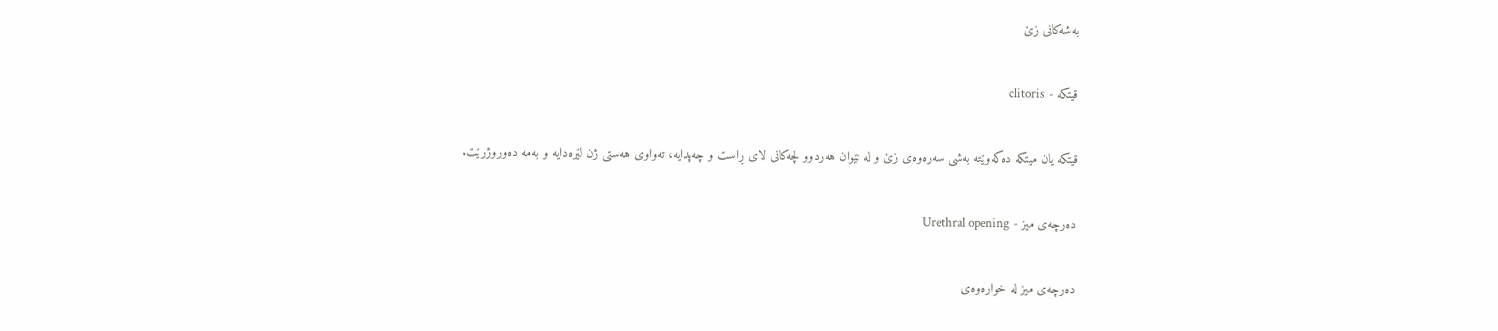بەشەکانی زێ

قیتکە - clitoris

قیتکە یان میتکە دەکەوێتە بەشی سەرەوەی زێ و لە نێوان هەردوو لچەکانی لای ڕاست و چەپدایە، تەواوی هەستی ژن لێرەدایە و بەمە دەوروژرێت.

دەرچەی میز - Urethral opening

دەرچەی میز لە خوارەوەی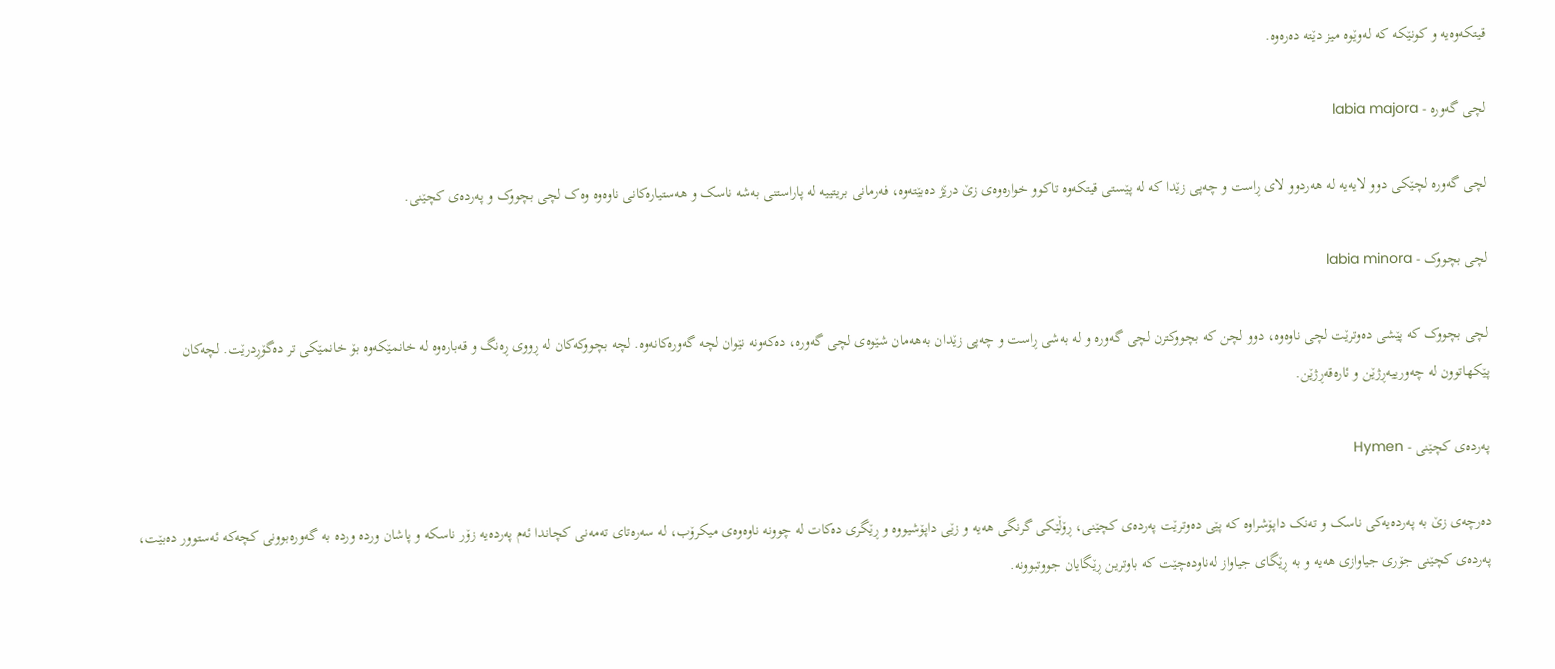قیتکەوەیە و کونێکە کە لەوێوە میز دێتە دەرەوە.

لچی گەورە - labia majora

لچی گەورە لچێکی دوو لایەیە لە هەردوو لای ڕاست و چەپی زێدا کە لە پێستی قیتکەوە تاکوو خوارەوەی زێ درێژ دەبێتەوە، فەرمانی بریتییە لە پاراستنی بەشە ناسک و هەستیارەکانی ناوەوە وەک لچی بچووک و پەردەی کچێنی.

لچی بچووک - labia minora

لچی بچووک کە پێشی دەوترێت لچی ناوەوە، دوو لچن کە بچووکترن لچی گەورە و لە بەشی ڕاست و چەپی زێدان بەهەمان شێوەی لچی گەورە، دەکەونە نێوان لچە گەورەکانەوە. لچە بچووکەکان لە ڕووی ڕەنگ و قەبارەوە لە خانمێکەوە بۆ خانمێکی تر دەگۆڕدرێت. لچەکان پێکهاتوون لە چەورییەڕژێن و ئارەقەڕژێن.

پەردەی کچێنی - Hymen

دەرچەی زێ بە پەردەیەکی ناسک و تەنک داپۆشراوە کە پێی دەوترێت پەردەی کچێنی، ڕۆڵێکی گرنگی هەیە و زێی داپۆشیووە و ڕێگری دەکات لە چوونە ناوەوەی میکرۆب، لە سەرەتای تەمەنی کچاندا ئەم پەردەیە زۆر ناسکە و پاشان وردە وردە بە گەورەبوونی کچەکە ئەستوور دەبێت، پەردەی کچێنی جۆری جیاوازی هەیە و بە ڕێگای جیاواز لەناودەچێت کە باوترین ڕێگایان جووتبوونە.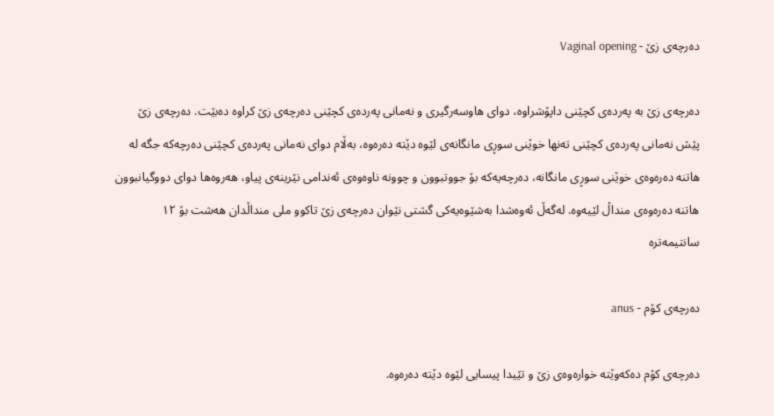دەرچەی زێ - Vaginal opening

دەرچەی زێ بە پەردەی کچێنی داپۆشراوە، دوای هاوسەرگیری و نەمانی پەردەی کچێنی دەرچەی زێ کراوە دەبێت. دەرچەی زێ پێش نەمانی پەردەی کچێنی تەنها خوێنی سوڕی مانگانەی لێوە دێتە دەرەوە، بەڵام دوای نەمانی پەردەی کچێنی دەرچەکە جگە لە هاتنە دەرەوەی خوێنی سوڕی مانگانە، دەرچەیەکە بۆ جووتبوون و چوونە ناوەوەی ئەندامی نێرینەی پیاو، هەروەها دوای دووگیانبوون هاتنە دەرەوەی منداڵ لێیەوە. لەگەڵ ئەوەشدا بەشێوەیەکی گشتی نێوان دەرچەی زێ تاکوو ملی منداڵدان هەشت بۆ ١٢ سانتیمەترە

دەرچەی کۆم - anus

دەرچەی کۆم دەکەوێتە خوارەوەی زێ و تێیدا پیسایی لێوە دێتە دەرەوە.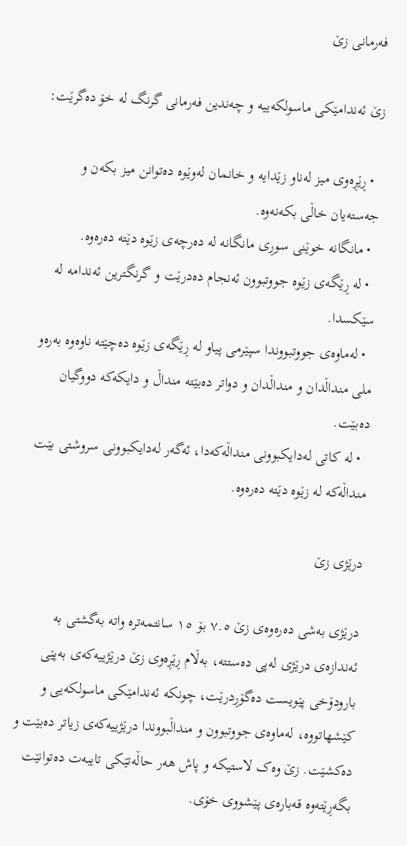فەرمانی زێ

زێ ئەندامێکی ماسولکەییە و چەندین فەرمانی گرنگ لە خۆ دەگرێت:

  • ڕێڕەوی میز لەناو زێدایە و خانمان لەوێوە دەتوانن میز بکەن و جەستەیان خاڵی بکەنەوە.
  • مانگانە خوێنی سوڕی مانگانە لە دەرچەی زێوە دێتە دەرەوە.
  • لە ڕێگەی زێوە جووتبوون ئەنجام دەدرێت و گرنگترین ئەندامە لە سێکسدا.
  • لەماوەی جووتبووندا سپێرمی پیاو لە ڕێگەی زێوە دەچێتە ناوەوە بەرەو ملی منداڵدان و منداڵدان و دواتر دەبێتە منداڵ و دایکەکە دووگیان دەبێت.
  • لە کاتی لەدایکبوونی منداڵەکەدا، ئەگەر لەدایکبوونی سروشتی بێت منداڵەکە لە زێوە دێتە دەرەوە.

درێژی زێ

درێژی بەشی دەرەوەی زێ ٧.٥ بۆ ١٥ سانتمەترە واتە بەگشتی بە ئەندازەی درێژی لەپی دەستتە، بەڵام ڕێڕەوی زێ درێژییەکەی بەپێی بارودۆخی پێویست دەگۆڕدرێت، چونکە ئەندامێکی ماسولکەیی و کێشهاتووە، لەماوەی جووتبوون و منداڵبووندا درێژییەکەی زیاتر دەبێت و دەکشێت. زێ وەک لاستیکە و پاش هەر حاڵەتێکی تایبەت دەتوانێت بگەڕێتەوە قەبارەی پێشووی خۆی.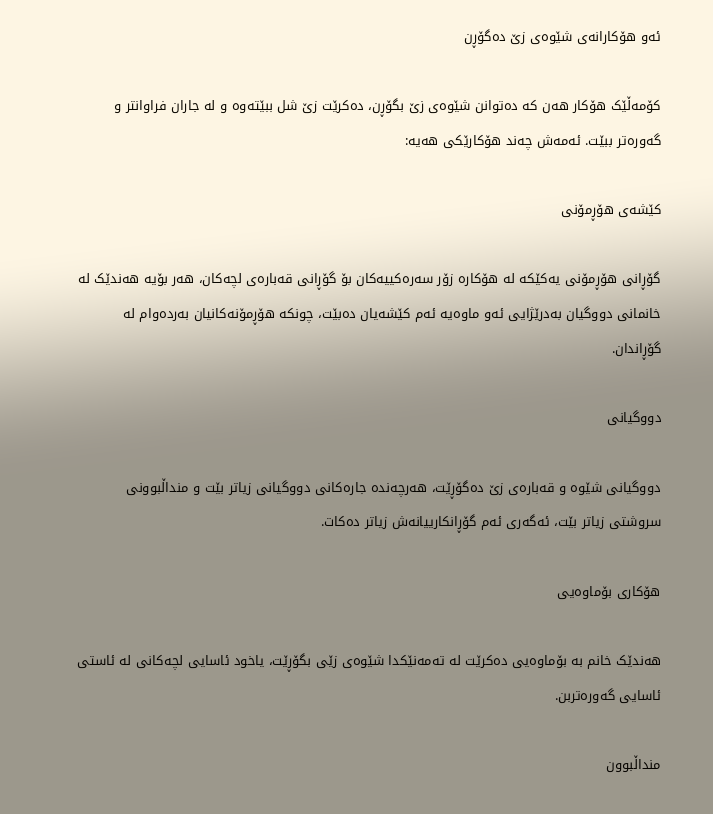ئەو هۆکارانەی شێوەی زێ دەگۆڕن

کۆمەڵێک هۆکار هەن کە دەتوانن شێوەی زێ بگۆڕن، دەکرێت زێ شل ببێتەوە و لە جاران فراوانتر و گەورەتر ببێت. ئەمەش چەند هۆکارێکی هەیە:

کێشەی هۆڕمۆنی

گۆڕانی هۆڕمۆنی یەکێکە لە هۆکارە زۆر سەرەکییەکان بۆ گۆڕانی قەبارەی لچەکان، هەر بۆیە هەندێک لە خانمانی دووگیان بەدرێژایی ئەو ماوەیە ئەم کێشەیان دەبێت، چونکە هۆڕمۆنەکانیان بەردەوام لە گۆڕاندان.

دووگیانی

دووگیانی شێوە و قەبارەی زێ دەگۆڕێت، هەرچەندە جارەکانی دووگیانی زیاتر بێت و منداڵبوونی سروشتی زیاتر بێت، ئەگەری ئەم گۆڕانکارییانەش زیاتر دەکات.

هۆکاری بۆماوەیی

هەندێک خانم بە بۆماوەیی دەکرێت لە تەمەنێکدا شێوەی زێی بگۆڕێت، یاخود ئاسایی لچەکانی لە ئاستی ئاسایی گەورەتربن.

منداڵبوون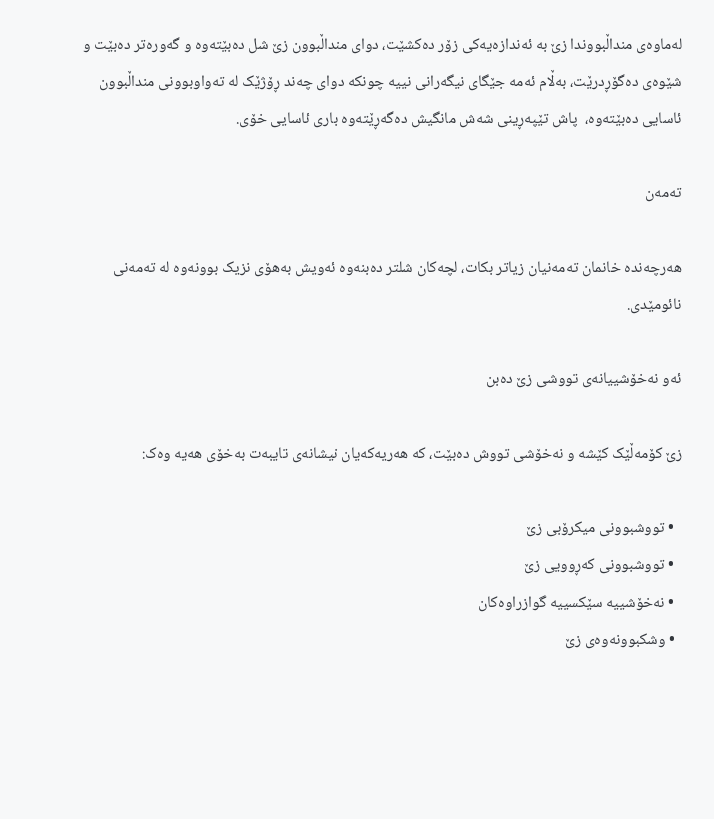لەماوەی منداڵبووندا زێ بە ئەندازەیەکی زۆر دەکشێت، دوای منداڵبوون زێ شل دەبێتەوە و گەورەتر دەبێت و شێوەی دەگۆڕدرێت، بەڵام ئەمە جێگای نیگەرانی نییە چونکە دوای چەند ڕۆژێک لە تەواوبوونی منداڵبوون ئاسایی دەبێتەوە،  پاش تێپەڕینی شەش مانگیش دەگەڕێتەوە باری ئاسایی خۆی.

تەمەن

هەرچەندە خانمان تەمەنیان زیاتر بکات، لچەکان شلتر دەبنەوە ئەویش بەهۆی نزیک بوونەوە لە تەمەنی نائومێدی.

ئەو نەخۆشییانەی تووشی زێ دەبن

زێ کۆمەڵێک کێشە و نەخۆشی تووش دەبێت، کە هەریەکەیان نیشانەی تایبەت بەخۆی هەیە وەک:

  • تووشبوونی میکرۆبی زێ
  • تووشبوونی کەڕوویی زێ
  • نەخۆشییە سێکسییە گوازراوەکان
  • وشکبوونەوەی زێ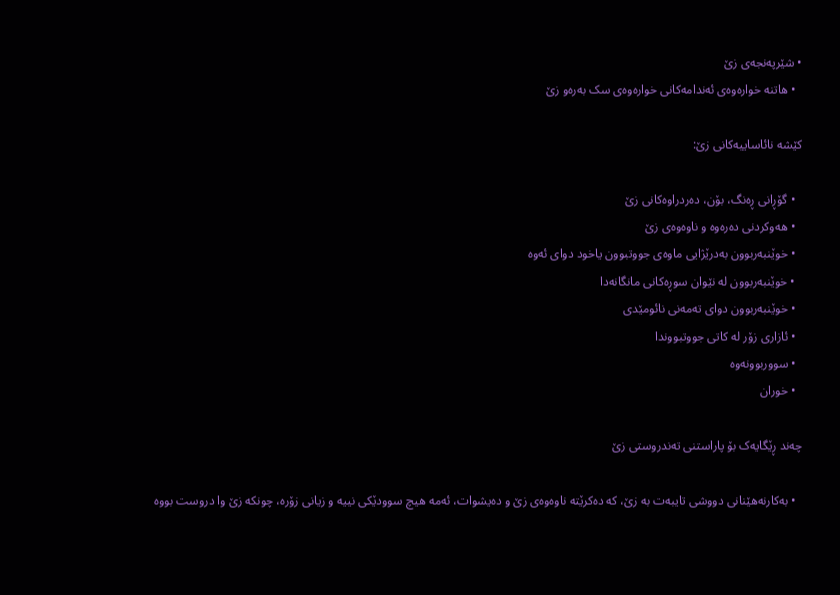• شێرپەنجەی زێ
  • هاتنە خوارەوەی ئەندامەکانی خوارەوەی سک بەرەو زێ

کێشە نائاساییەکانی زێ:

  • گۆڕانی ڕەنگ، بۆن، دەردراوەکانی زێ
  • هەوکردنی دەرەوە و ناوەوەی زێ
  • خوێنبەربوون بەدرێژایی ماوەی جووتبوون یاخود دوای ئەوە
  • خوێنبەربوون لە نێوان سوڕەکانی مانگانەدا
  • خوێنبەربوون دوای تەمەنی نائومێدی
  • ئازاری زۆر لە کاتی جووتبووندا
  • سووربوونەوە
  • خوران

چەند ڕێگایەک بۆ پاراستنی تەندروستی زێ

  • بەکارنەهێنانی دووشی تایبەت بە زێ، کە دەکرێتە ناوەوەی زێ و دەیشوات، ئەمە هیچ سوودێکی نییە و زیانی زۆرە، چونکە زێ وا دروست بووە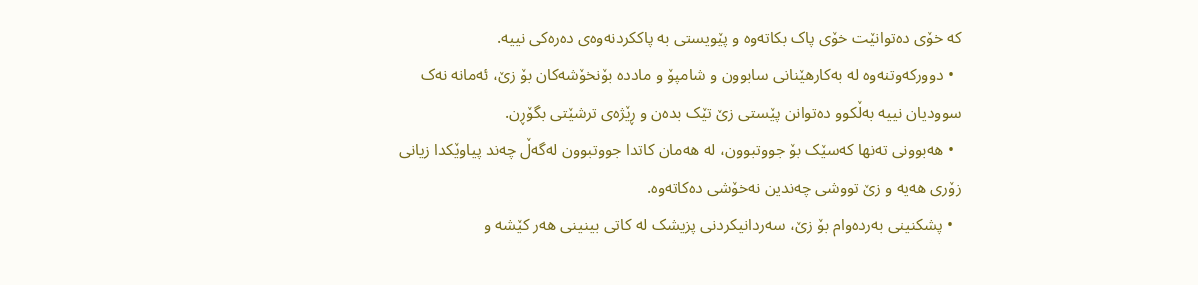کە خۆی دەتوانێت خۆی پاک بکاتەوە و پێویستی بە پاککردنەوەی دەرەکی نییە.
  • دوورکەوتنەوە له بەکارهێنانی سابوون و شامپۆ و ماددە بۆنخۆشەکان بۆ زێ، ئەمانە نەک سوودیان نییە بەڵکوو دەتوانن پێستی زێ تێک بدەن و ڕێژەی ترشێتی بگۆڕن.
  • هەبوونی تەنها کەسێک بۆ جووتبوون، لە هەمان کاتدا جووتبوون لەگەڵ چەند پیاوێکدا زیانی زۆری هەیە و زێ تووشی چەندین نەخۆشی دەکاتەوە.
  • پشکنینی بەردەوام بۆ زێ، سەردانیکردنی پزیشک لە کاتی بینینی هەر کێشە و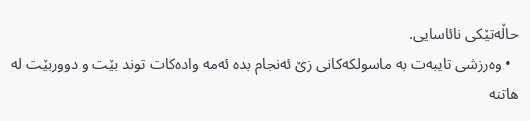حاڵەتێکی نائاسایی.
  • وەرزشی تایبەت بە ماسولکەکانی زێ ئەنجام بدە ئەمە وادەکات توند بێت و دووربێت لە هاتنە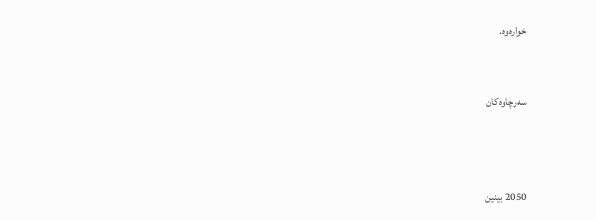خوارەوە.


سەرچاوەکان



2050 بینین